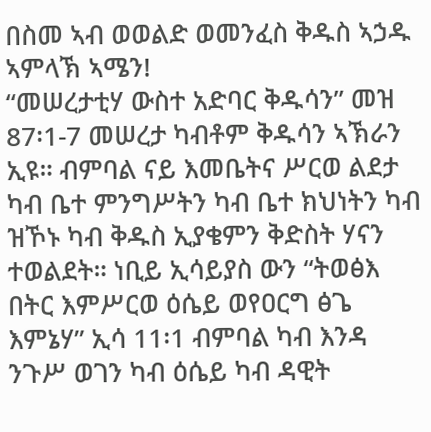በስመ ኣብ ወወልድ ወመንፈስ ቅዱስ ኣኃዱ ኣምላኽ ኣሜን!
“መሠረታቲሃ ውስተ አድባር ቅዱሳን” መዝ 87፡1-7 መሠረታ ካብቶም ቅዱሳን ኣኽራን ኢዩ። ብምባል ናይ እመቤትና ሥርወ ልደታ ካብ ቤተ ምንግሥትን ካብ ቤተ ክህነትን ካብ ዝኾኑ ካብ ቅዱስ ኢያቄምን ቅድስት ሃናን ተወልደት። ነቢይ ኢሳይያስ ውን “ትወፅእ በትር እምሥርወ ዕሴይ ወየዐርግ ፅጌ እምኔሃ” ኢሳ 11፡1 ብምባል ካብ እንዳ ንጉሥ ወገን ካብ ዕሴይ ካብ ዳዊት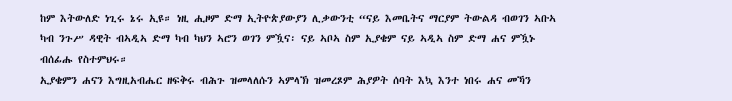ከም እትውለድ ነጊሩ ኔሩ ኢዩ። ነዚ ሒዞም ድማ ኢትዮጵያውያን ሊቃውንቲ “ናይ እመቤትና ማርያም ትውልዳ ብወገን ኣቡኣ ካብ ንጉሥ ዳዊት ብኣዲኣ ድማ ካብ ካህን ኣሮን ወገን ምዃና፡ ናይ ኣቦኣ ስም ኢያቄም ናይ ኣዲኣ ስም ድማ ሐና ምዃኑ ብሰፊሑ የስተምህሩ።
ኢያቄምን ሐናን እግዚአብሔር ዘፍቅሩ ብሕጉ ዝመላለሱን ኣምላኽ ዝመረጾም ሕያዎት ሰባት እኳ እንተ ነበሩ ሐና መኻን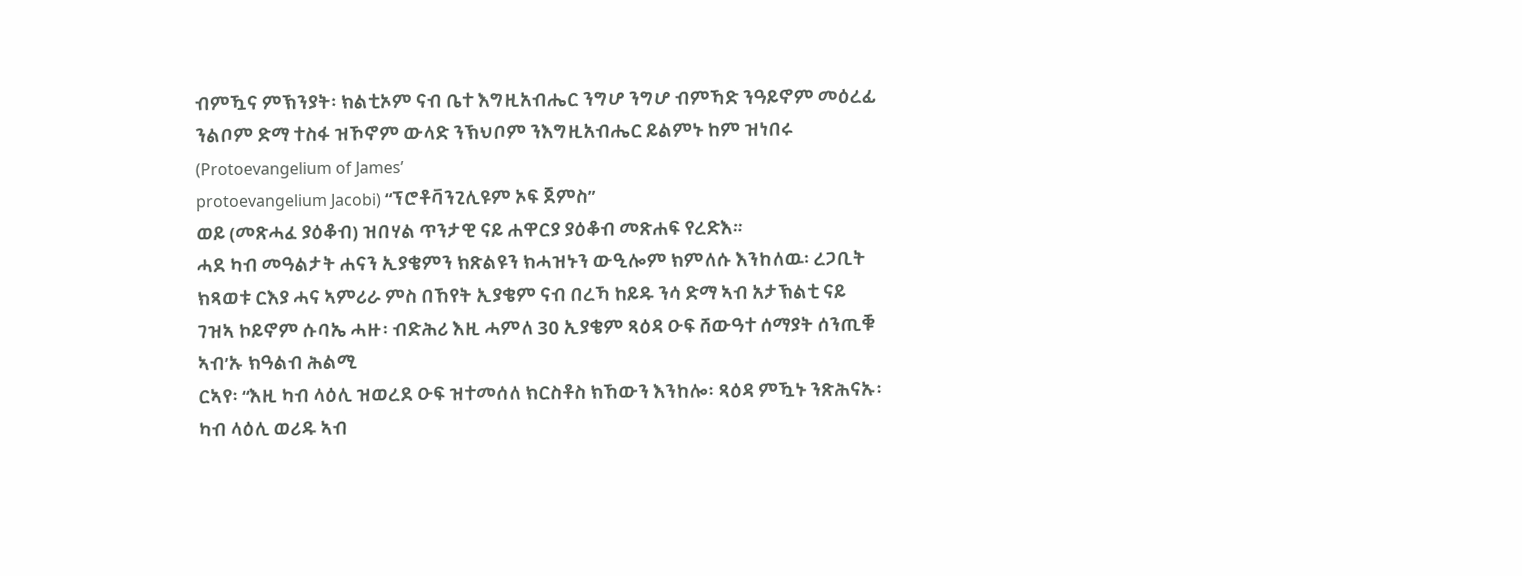ብምዃና ምኽንያት፡ ክልቲኦም ናብ ቤተ እግዚአብሔር ንግሆ ንግሆ ብምኻድ ንዓይኖም መዕረፊ ንልቦም ድማ ተስፋ ዝኾኖም ውላድ ንኽህቦም ንእግዚአብሔር ይልምኑ ከም ዝነበሩ (Protoevangelium of James’
protoevangelium Jacobi) “ፕሮቶቫንጊሊዩም ኦፍ ጀምስ”
ወይ (መጽሓፈ ያዕቆብ) ዝበሃል ጥንታዊ ናይ ሐዋርያ ያዕቆብ መጽሐፍ የረድእ።
ሓደ ካብ መዓልታት ሐናን ኢያቄምን ክጽልዩን ክሓዝኑን ውዒሎም ክምለሱ እንከለዉ፡ ረጋቢት ክጻወቱ ርእያ ሓና ኣምሪራ ምስ በኸየት ኢያቄም ናብ በረኻ ከይዱ ንሳ ድማ ኣብ አታኽልቲ ናይ ገዝኣ ኮይኖም ሱባኤ ሓዙ፡ ብድሕሪ እዚ ሓምለ 30 ኢያቄም ጻዕዳ ዑፍ ሸውዓተ ሰማያት ሰንጢቑ ኣብ’ኡ ክዓልብ ሕልሚ
ርኣየ፡ “እዚ ካብ ላዕሊ ዝወረደ ዑፍ ዝተመሰለ ክርስቶስ ክኸውን እንከሎ፡ ጻዕዳ ምዃኑ ንጽሕናኡ፡ ካብ ላዕሊ ወሪዱ ኣብ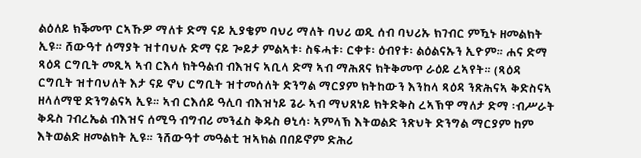ልዕለይ ክቕመጥ ርኣኹዎ ማለቱ ድማ ናይ ኢያቄም ባህሪ ማለት ባህሪ ወዲ ሰብ ባህሪኡ ክገብር ምዃኑ ዘመልክት ኢዩ። ሸውዓተ ሰማያት ዝተባህሉ ድማ ናይ ጐይታ ምልኣቱ፡ ስፍሓቱ፡ ርቀቱ፡ ዕብየቱ፡ ልዕልናኡን ኢዮም። ሐና ድማ ጻዕዳ ርግቢት መጺኣ ኣብ ርእሳ ክትዓልብ ብእዝና ኣቢላ ድማ ኣብ ማሕጸና ክትቅመጥ ራዕይ ረኣየት። (ጻዕዳ ርግቢት ዝተባህለት እታ ናይ ኖህ ርግቢት ዝተመሰለት ድንግል ማርያም ክትከውን እንከላ ጻዕዳ ንጽሕናኣ ቅድስናኣ ዘላለማዊ ድንግልናኣ ኢዩ። ኣብ ርእሰይ ዓሊባ ብእዝነይ ጌራ ኣብ ማህጸነይ ክትድቅስ ረኣኽዋ ማለታ ድማ ፡ብሥራት ቅዱስ ገብረኤል ብእዝና ሰሚዓ ብግብሪ መንፈስ ቅዱስ ፀኒሳ፡ ኣምላኽ እትወልድ ንጽህት ድንግል ማርያም ከም እትወልድ ዘመልክት ኢዩ። ንሸውዓተ መዓልቲ ዝኣክል በበይኖም ድሕሪ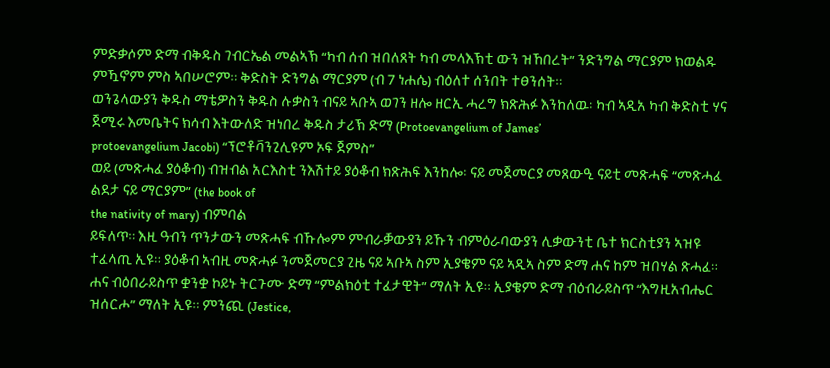ምድቃሶም ድማ ብቅዱስ ገብርኤል መልኣኽ “ካብ ሰብ ዝበለጸት ካብ መላእኽቲ ውን ዝኸበረት” ንድንግል ማርያም ክወልዱ ምዃኖም ምስ ኣበሠሮም። ቅድስት ድንግል ማርያም (ብ 7 ነሐሴ) ብዕለተ ሰንበት ተፀንሰት።
ወንጌላውያን ቅዱስ ማቴዎስን ቅዱስ ሉቃስን ብናይ ኣቡኣ ወገን ዘሎ ዘርኢ ሓረግ ክጽሕፉ እንከለዉ፡ ካብ ኣዲአ ካብ ቅድስቲ ሃና ጀሚሩ እመቤትና ክሳብ እትውለድ ዝነበረ ቅዱስ ታሪኽ ድማ (Protoevangelium of James’
protoevangelium Jacobi) “ፕሮቶቫንጊሊዩም ኦፍ ጀምስ”
ወይ (መጽሓፈ ያዕቆብ) ብዝብል አርእስቲ ንእሽተይ ያዕቆብ ክጽሕፍ እንከሎ፡ ናይ መጀመርያ መጸውዒ ናይቲ መጽሓፍ “መጽሓፈ ልደታ ናይ ማርያም” (the book of
the nativity of mary) ብምባል
ይፍለጥ። እዚ ዓብን ጥንታውን መጽሓፍ ብኹሎም ምብራቓውያን ይኹን ብምዕራባውያን ሊቃውንቲ ቤተ ክርስቲያን ኣዝዩ ተፈላጢ ኢዩ። ያዕቆብ ኣብዚ መጽሓፉ ንመጀመርያ ጊዜ ናይ ኣቡኣ ስም ኢያቄም ናይ ኣዲኣ ስም ድማ ሐና ከም ዝበሃል ጽሓፈ። ሐና ብዕበራይስጥ ቋንቋ ኮይኑ ትርጉሙ ድማ “ምልክዕቲ ተፈታዊት” ማለት ኢዩ። ኢያቄም ድማ ብዕብራይስጥ “እግዚአብሔር ዝሰርሖ” ማለት ኢዩ። ምንጪ (Jestice,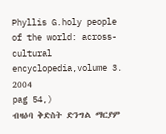Phyllis G.holy people of the world: across-cultural encyclopedia,volume 3. 2004
pag 54,)
ብዛዕባ ቅድስት ድንግል ማርያም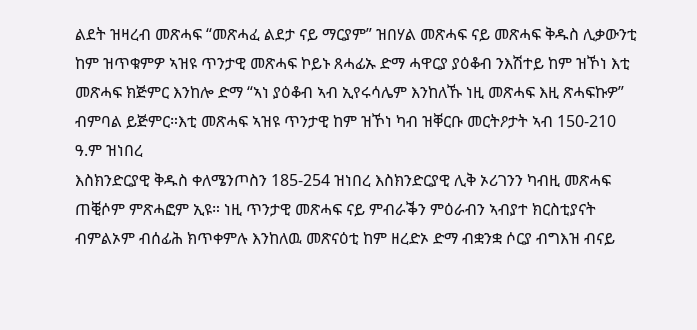ልደት ዝዛረብ መጽሓፍ “መጽሓፈ ልደታ ናይ ማርያም” ዝበሃል መጽሓፍ ናይ መጽሓፍ ቅዱስ ሊቃውንቲ ከም ዝጥቁምዎ ኣዝዩ ጥንታዊ መጽሓፍ ኮይኑ ጸሓፊኡ ድማ ሓዋርያ ያዕቆብ ንእሽተይ ከም ዝኾነ እቲ መጽሓፍ ክጅምር እንከሎ ድማ “ኣነ ያዕቆብ ኣብ ኢየሩሳሌም እንከለኹ ነዚ መጽሓፍ እዚ ጽሓፍኩዎ” ብምባል ይጅምር።እቲ መጽሓፍ ኣዝዩ ጥንታዊ ከም ዝኾነ ካብ ዝቐርቡ መርትዖታት ኣብ 150-210 ዓ.ም ዝነበረ
እስክንድርያዊ ቅዱስ ቀለሜንጦስን 185-254 ዝነበረ እስክንድርያዊ ሊቅ ኦሪገንን ካብዚ መጽሓፍ ጠቒሶም ምጽሓፎም ኢዩ። ነዚ ጥንታዊ መጽሓፍ ናይ ምብራቕን ምዕራብን ኣብያተ ክርስቲያናት ብምልኦም ብሰፊሕ ክጥቀምሉ እንከለዉ መጽናዕቲ ከም ዘረድኦ ድማ ብቋንቋ ሶርያ ብግእዝ ብናይ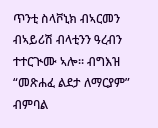ጥንቲ ስላቮኒክ ብኣርመን ብኣይሪሽ ብላቲንን ዓረብን ተተርጒሙ ኣሎ። ብግእዝ “መጽሐፈ ልደታ ለማርያም” ብምባል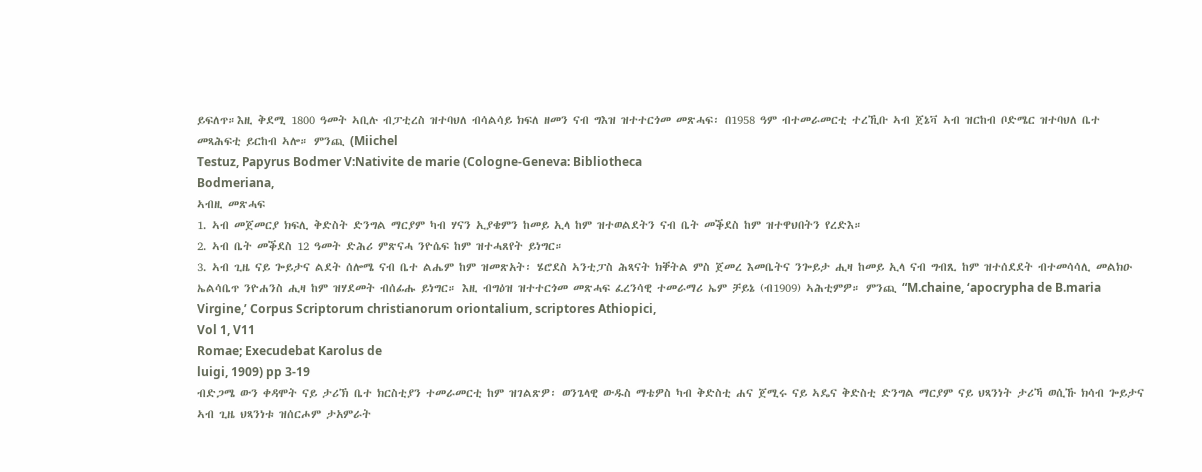ይፍለጥ።እዚ ቅደሚ 1800 ዓመት ኣቢሉ ብፓቲረስ ዝተባህለ ብሳልሳይ ክፍለ ዘመን ናብ ግእዝ ዝተተርጎመ መጽሓፍ፡ በ1958 ዓም ብተመራመርቲ ተረኺቡ ኣብ ጀኔቫ ኣብ ዝርከብ ቦድሜር ዝተባህለ ቤተ መጻሕፍቲ ይርከብ ኣሎ። ምንጪ (Miichel
Testuz, Papyrus Bodmer V:Nativite de marie (Cologne-Geneva: Bibliotheca
Bodmeriana,
ኣብዚ መጽሓፍ
1. ኣብ መጀመርያ ክፍሊ ቅድስት ድንግል ማርያም ካብ ሃናን ኢያቄምን ከመይ ኢላ ከም ዝተወልደትን ናብ ቤት መቕደስ ከም ዝተዋህበትን የረድእ።
2. ኣብ ቤት መቕደስ 12 ዓመት ድሕሪ ምጽናሓ ንዮሴፍ ከም ዝተሓጸየት ይነግር።
3. ኣብ ጊዜ ናይ ጐይታና ልደት ሰሎሜ ናብ ቤተ ልሔም ከም ዝመጽአት፡ ሄሮደስ ኣንቲፓስ ሕጻናት ክቐትል ምስ ጀመረ እመቤትና ንጐይታ ሒዛ ከመይ ኢላ ናብ ግብጺ ከም ዝተሰደደት ብተመሳሳሊ መልክዑ ኤልሳቤጥ ንዮሐንስ ሒዛ ከም ዝሃደመት ብሰፊሑ ይነግር። እዚ ብግዕዝ ዝተተርጎመ መጽሓፍ ፈረንሳዊ ተመራማሪ ኤም ቻይኔ (ብ1909) ኣሕቲምዎ። ምንጪ “M.chaine, ‘apocrypha de B.maria
Virgine,’ Corpus Scriptorum christianorum oriontalium, scriptores Athiopici,
Vol 1, V11
Romae; Execudebat Karolus de
luigi, 1909) pp 3-19
ብድጋሜ ውን ቀዳሞት ናይ ታሪኽ ቤተ ክርስቲያን ተመራመርቲ ከም ዝገልጽዎ፡ ወንጌላዊ ውዱስ ማቴዎስ ካብ ቅድስቲ ሐና ጀሚሩ ናይ ኣዴና ቅድስቲ ድንግል ማርያም ናይ ህጻንነት ታሪኻ ወሲኹ ክሳብ ጐይታና ኣብ ጊዜ ህጻንነቱ ዝሰርሖም ታአምራት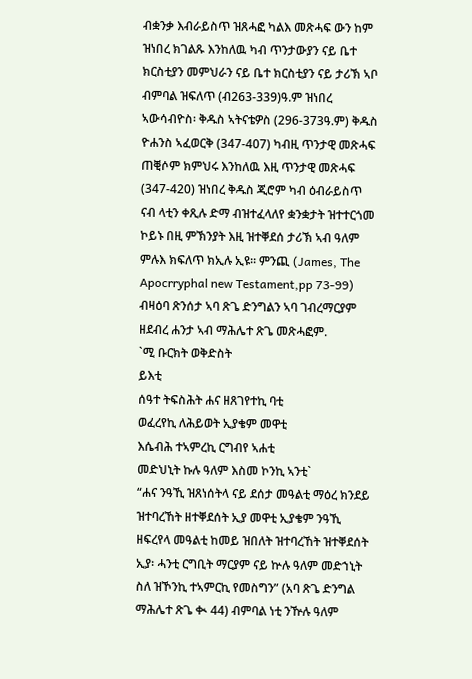ብቋንቃ እብራይስጥ ዝጸሓፎ ካልእ መጽሓፍ ውን ከም ዝነበረ ክገልጹ እንከለዉ ካብ ጥንታውያን ናይ ቤተ ክርስቲያን መምህራን ናይ ቤተ ክርስቲያን ናይ ታሪኽ ኣቦ ብምባል ዝፍለጥ (ብ263-339)ዓ.ም ዝነበረ
ኣውሳብዮስ፡ ቅዱስ ኣትናቴዎስ (296-373ዓ.ም) ቅዱስ ዮሐንስ ኣፈወርቅ (347-407) ካብዚ ጥንታዊ መጽሓፍ ጠቒሶም ክምህሩ እንከለዉ እዚ ጥንታዊ መጽሓፍ (347-420) ዝነበረ ቅዱስ ጂሮም ካብ ዕብራይስጥ ናብ ላቲን ቀጺሉ ድማ ብዝተፈላለየ ቋንቋታት ዝተተርጎመ ኮይኑ በዚ ምኽንያት እዚ ዝተቐደሰ ታሪኽ ኣብ ዓለም ምሉእ ክፍለጥ ክኢሉ ኢዩ። ምንጪ (James, The
Apocrryphal new Testament,pp 73-99)
ብዛዕባ ጽንሰታ ኣባ ጽጌ ድንግልን ኣባ ገብረማርያም ዘደብረ ሐንታ ኣብ ማሕሌተ ጽጌ መጽሓፎም.
`ሚ ቡርክት ወቅድስት
ይእቲ
ሰዓተ ትፍስሕት ሐና ዘጸገየተኪ ባቲ
ወፈረየኪ ለሕይወት ኢያቄም መዋቲ
እሴብሕ ተኣምረኪ ርግብየ ኣሐቲ
መድህኒት ኩሉ ዓለም እስመ ኮንኪ ኣንቲ`
“ሐና ንዓኺ ዝጸነሰትላ ናይ ደሰታ መዓልቲ ማዕረ ክንደይ ዝተባረኸት ዘተቐደሰት ኢያ መዋቲ ኢያቄም ንዓኺ ዘፍረየላ መዓልቲ ከመይ ዝበለት ዝተባረኸት ዝተቐደሰት ኢያ፡ ሓንቲ ርግቢት ማርያም ናይ ኵሉ ዓለም መድኀኒት ስለ ዝኾንኪ ተኣምርኪ የመስግን” (አባ ጽጌ ድንግል ማሕሌተ ጽጌ ቊ 44) ብምባል ነቲ ንዅሉ ዓለም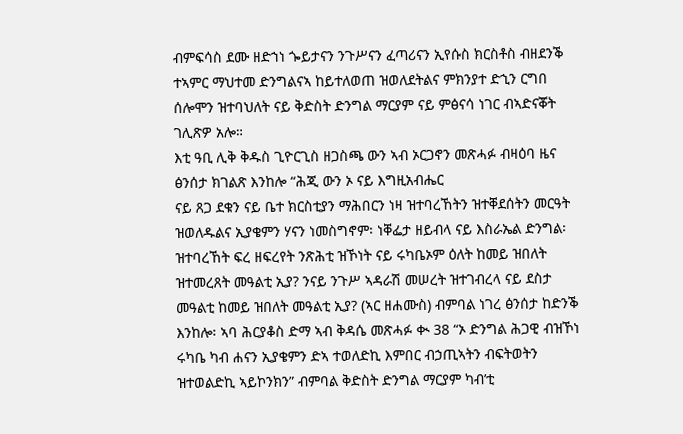ብምፍሳስ ደሙ ዘድኀነ ጐይታናን ንጉሥናን ፈጣሪናን ኢየሱስ ክርስቶስ ብዘደንቕ ተኣምር ማህተመ ድንግልናኣ ከይተለወጠ ዝወለደትልና ምክንያተ ድኂን ርግበ ሰሎሞን ዝተባህለት ናይ ቅድስት ድንግል ማርያም ናይ ምፅናሳ ነገር ብኣድናቖት ገሊጽዎ አሎ።
እቲ ዓቢ ሊቅ ቅዱስ ጊዮርጊስ ዘጋስጫ ውን ኣብ ኦርጋኖን መጽሓፉ ብዛዕባ ዜና ፅንሰታ ክገልጽ እንከሎ “ሕጂ ውን ኦ ናይ እግዚአብሔር
ናይ ጸጋ ደቁን ናይ ቤተ ክርስቲያን ማሕበርን ነዛ ዝተባረኸትን ዝተቐደሰትን መርዓት ዝወለዱልና ኢያቄምን ሃናን ነመስግኖም፡ ነቐፌታ ዘይብላ ናይ እስራኤል ድንግል፡ ዝተባረኸት ፍረ ዘፍረየት ንጽሕቲ ዝኾነት ናይ ሩካቤኦም ዕለት ከመይ ዝበለት ዝተመረጸት መዓልቲ ኢያ? ንናይ ንጉሥ ኣዳራሽ መሠረት ዝተገብረላ ናይ ደስታ መዓልቲ ከመይ ዝበለት መዓልቲ ኢያ? (ኣር ዘሐሙስ) ብምባል ነገረ ፅንሰታ ከድንቕ እንከሎ፡ ኣባ ሕርያቆስ ድማ ኣብ ቅዳሴ መጽሓፉ ቊ 38 “ኦ ድንግል ሕጋዊ ብዝኾነ ሩካቤ ካብ ሐናን ኢያቄምን ድኣ ተወለድኪ እምበር ብኃጢኣትን ብፍትወትን ዝተወልድኪ ኣይኮንክን” ብምባል ቅድስት ድንግል ማርያም ካብ’ቲ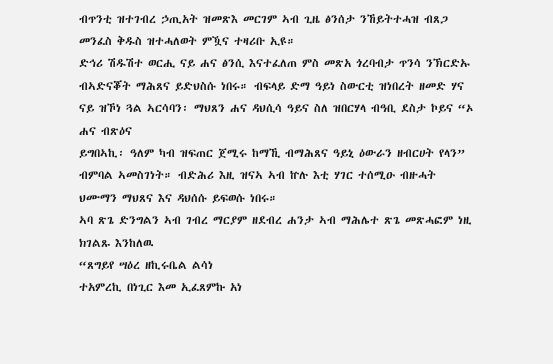ብጥንቲ ዝተገብረ ኃጢአት ዝመጽእ መርገም ኣብ ጊዜ ፅንሰታ ንኸይትተሓዝ ብጸጋ መንፈስ ቅዱስ ዝተሓለወት ምዃና ተዛሪቡ ኢዩ።
ድኅሪ ሽዱሽተ ወርሒ ናይ ሐና ፅንሲ እናተፈለጠ ምስ መጽአ ጎረባብታ ጥንሳ ንኽርድኡ ብኣድናቖት ማሕጸና ይድህስሱ ነበሩ። ብፍላይ ድማ ዓይነ ስውርቲ ዝነበረት ዘመድ ሃና ናይ ዝኾነ ጓል ኣርሳባን፡ ማህጸን ሐና ዳህሲሳ ዓይና ስለ ዝበርሃላ ብዓቢ ደስታ ኮይና “ኦ ሐና ብጽዕና
ይግበኣኪ፡ ዓለም ካብ ዝፍጠር ጀሚሩ ከማኺ ብማሕጸና ዓይኒ ዕውራን ዘብርሀት የላን” ብምባል ኣመስገነት። ብድሕሪ እዚ ዝናኣ ኣብ ኵሉ እቲ ሃገር ተሰሚዑ ብዙሓት ህሙማን ማህጸና እና ዳህሰሱ ይፍወሱ ነበሩ።
ኣባ ጽጌ ድንግልን ኣብ ገብረ ማርያም ዘደብረ ሐንታ ኣብ ማሕሌተ ጽጌ መጽሓፎም ነዚ ክገልጹ እንከለዉ
“ጸግይየ ሣዕረ ዘኪሩቤል ልሳነ
ተአምረኪ በነጊር እመ ኢፈጸምኩ አነ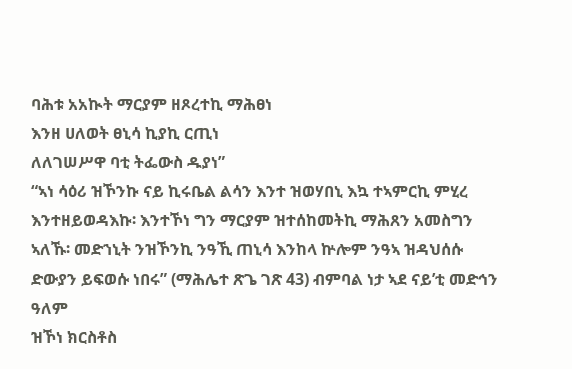ባሕቱ አአኲት ማርያም ዘጾረተኪ ማሕፀነ
እንዘ ሀለወት ፀኒሳ ኪያኪ ርጢነ
ለለገሠሥዋ ባቲ ትፌውስ ዱያነ”
“ኣነ ሳዕሪ ዝኾንኩ ናይ ኪሩቤል ልሳን እንተ ዝወሃበኒ እኳ ተኣምርኪ ምሂረ እንተዘይወዳእኩ፡ እንተኾነ ግን ማርያም ዝተሰከመትኪ ማሕጸን አመስግን ኣለኹ፡ መድኀኒት ንዝኾንኪ ንዓኺ ጠኒሳ እንከላ ኵሎም ንዓኣ ዝዳህሰሱ ድውያን ይፍወሱ ነበሩ” (ማሕሌተ ጽጌ ገጽ 43) ብምባል ነታ ኣደ ናይ’ቲ መድኅን ዓለም
ዝኾነ ክርስቶስ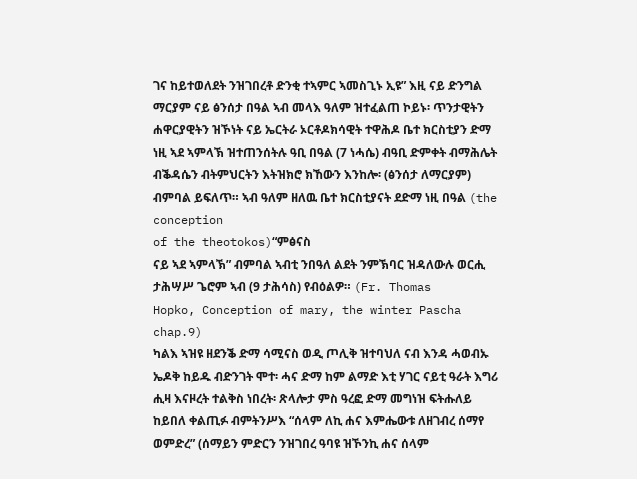ገና ከይተወለደት ንዝገበረቶ ድንቂ ተኣምር ኣመስጊኑ ኢዩ” እዚ ናይ ድንግል ማርያም ናይ ፅንሰታ በዓል ኣብ መላእ ዓለም ዝተፈልጠ ኮይኑ፡ ጥንታዊትን ሐዋርያዊትን ዝኾነት ናይ ኤርትራ ኦርቶዶክሳዊት ተዋሕዶ ቤተ ክርስቲያን ድማ ነዚ ኣደ ኣምላኽ ዝተጠንሰትሉ ዓቢ በዓል (7 ነሓሴ) ብዓቢ ድምቀት ብማሕሌት ብቕዳሴን ብትምህርትን እትዝክሮ ክኸውን እንከሎ፡ (ፅንሰታ ለማርያም) ብምባል ይፍለጥ። ኣብ ዓለም ዘለዉ ቤተ ክርስቲያናት ደድማ ነዚ በዓል (the conception
of the theotokos)“ምፅናስ
ናይ ኣደ ኣምላኽ” ብምባል ኣብቲ ንበዓለ ልደት ንምኽባር ዝዳለውሉ ወርሒ ታሕሣሥ ጌሮም ኣብ (9 ታሕሳስ) የብዕልዎ። (Fr. Thomas
Hopko, Conception of mary, the winter Pascha chap.9)
ካልእ ኣዝዩ ዘደንቕ ድማ ሳሚናስ ወዲ ጦሊቅ ዝተባህለ ናብ እንዳ ሓወብኡ ኤዶቅ ከይዱ ብድንገት ሞተ፡ ሓና ድማ ከም ልማድ እቲ ሃገር ናይቲ ዓራት እግሪ ሒዛ እናዞረት ተልቅስ ነበረት፡ ጽላሎታ ምስ ዓረፎ ድማ መግነዝ ፍትሑለይ ከይበለ ቀልጢፉ ብምትንሥእ “ሰላም ለኪ ሐና እምሔውቱ ለዘገብረ ሰማየ ወምድረ” (ሰማይን ምድርን ንዝገበረ ዓባዩ ዝኾንኪ ሐና ሰላም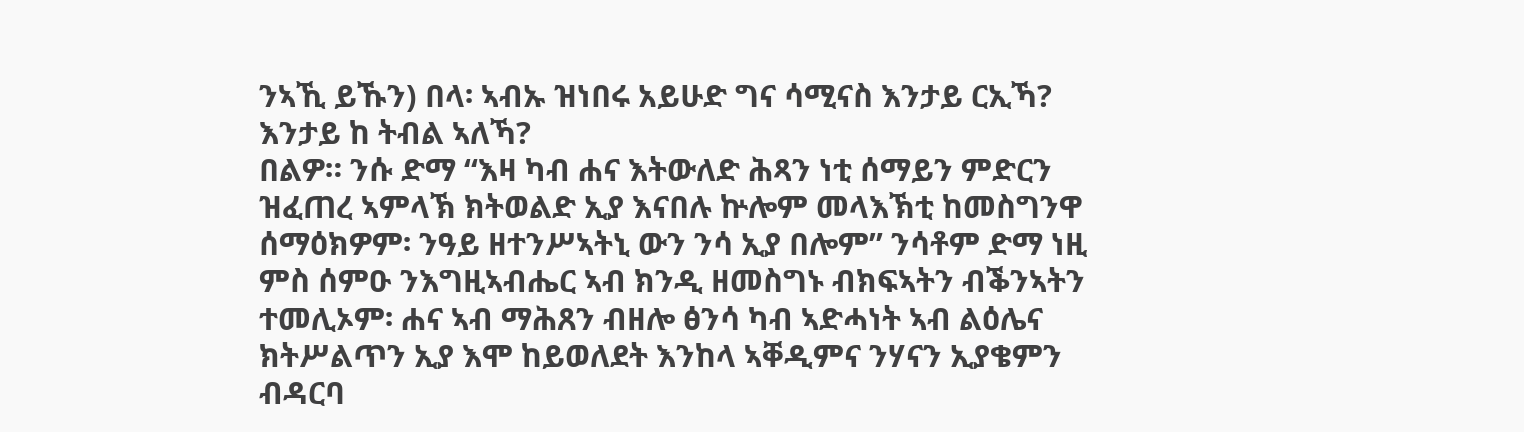ንኣኺ ይኹን) በላ፡ ኣብኡ ዝነበሩ አይሁድ ግና ሳሚናስ እንታይ ርኢኻ? እንታይ ከ ትብል ኣለኻ?
በልዎ። ንሱ ድማ “እዛ ካብ ሐና እትውለድ ሕጻን ነቲ ሰማይን ምድርን ዝፈጠረ ኣምላኽ ክትወልድ ኢያ እናበሉ ኵሎም መላእኽቲ ከመስግንዋ ሰማዕክዎም፡ ንዓይ ዘተንሥኣትኒ ውን ንሳ ኢያ በሎም” ንሳቶም ድማ ነዚ ምስ ሰምዑ ንእግዚኣብሔር ኣብ ክንዲ ዘመስግኑ ብክፍኣትን ብቕንኣትን ተመሊኦም፡ ሐና ኣብ ማሕጸን ብዘሎ ፅንሳ ካብ ኣድሓነት ኣብ ልዕሌና ክትሥልጥን ኢያ እሞ ከይወለደት እንከላ ኣቐዲምና ንሃናን ኢያቄምን ብዳርባ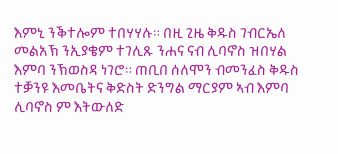እምኒ ንቕተሎም ተበሃሃሉ። በዚ ጊዜ ቅዱስ ገብርኤለ መልአኽ ንኢያቄም ተገሊጹ ንሐና ናብ ሊባኖስ ዝበሃል እምባ ንኽወስዳ ነገሮ። ጠቢበ ሰለሞን ብመንፈስ ቅዱስ ተቓንዩ እመቤትና ቅድስት ድንግል ማርያም ኣብ እምባ ሊባኖስ ም እትውለድ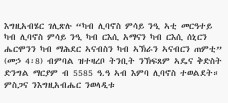እግዚአብሄር ገሊጽሉ “ካብ ሊባኖስ ምሳይ ንዒ ኣቲ መርዓተይ ካብ ሊባኖስ ምሳይ ንዒ ካብ ርእሲ አማናን ካብ ርእሲ ሰኒርን ሔርሞንን ካብ ማሕደር ኣናብስን ካብ ኣኽራን ኣናብርን ጠምቲ” (መኃ 4፡8) ብምባል ዝተዛረቦ ትንቢት ንኽፍጸም ኣዴና ቅድስት ድንግል ማርያም ብ 5585 ዓ.ዓ ኣብ እምባ ሊባኖስ ተወልደት።
ምስጋና ንእግዚአብሔር ንወላዲቱ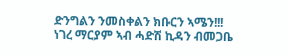ድንግልን ንመስቀልን ክቡርን ኣሜን!!!
ነገረ ማርያም ኣብ ሓድሽ ኪዳን ብመጋቤ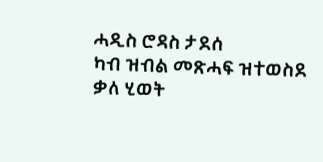ሓዲስ ሮዳስ ታደሰ
ካብ ዝብል መጽሓፍ ዝተወስደ
ቃለ ሂወት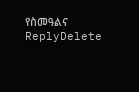የስመዓልና
ReplyDelete